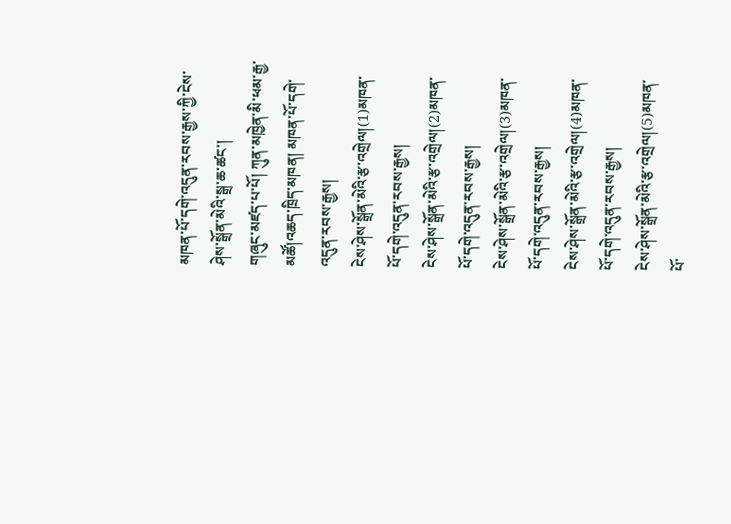མཁན་པོ་དགེ་འདུན་རབས་རྒྱས་ཀྱི་ངེས་ཤེས་སྒྲོན་མེའི་སྒྲ་ཆ་ཚང་།
གཞུང་མཛད་པ་པོ། ཀུན་མཁྱེན་མི་ཕམ་རྒྱ་མཚོ།འཆད་ཁྲིད་མཁན། མཁན་པོ་དགེ་འདུན་རབས་རྒྱས།
ངེས་ཤེས་སྒྲོན་མེའི་རྩ་འགྲེལ།(1)མཁན་པོ་དགེ་འདུན་རབས་རྒྱས།
ངེས་ཤེས་སྒྲོན་མེའི་རྩ་འགྲེལ།(2)མཁན་པོ་དགེ་འདུན་རབས་རྒྱས།
ངེས་ཤེས་སྒྲོན་མེའི་རྩ་འགྲེལ།(3)མཁན་པོ་དགེ་འདུན་རབས་རྒྱས།
ངེས་ཤེས་སྒྲོན་མེའི་རྩ་འགྲེལ།(4)མཁན་པོ་དགེ་འདུན་རབས་རྒྱས།
ངེས་ཤེས་སྒྲོན་མེའི་རྩ་འགྲེལ།(5)མཁན་པོ་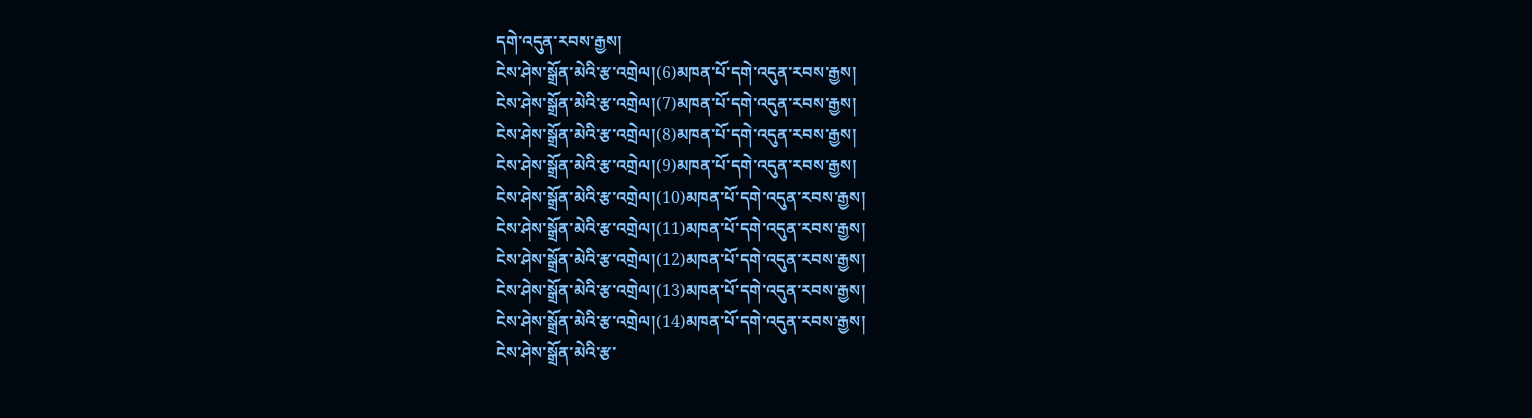དགེ་འདུན་རབས་རྒྱས།
ངེས་ཤེས་སྒྲོན་མེའི་རྩ་འགྲེལ།(6)མཁན་པོ་དགེ་འདུན་རབས་རྒྱས།
ངེས་ཤེས་སྒྲོན་མེའི་རྩ་འགྲེལ།(7)མཁན་པོ་དགེ་འདུན་རབས་རྒྱས།
ངེས་ཤེས་སྒྲོན་མེའི་རྩ་འགྲེལ།(8)མཁན་པོ་དགེ་འདུན་རབས་རྒྱས།
ངེས་ཤེས་སྒྲོན་མེའི་རྩ་འགྲེལ།(9)མཁན་པོ་དགེ་འདུན་རབས་རྒྱས།
ངེས་ཤེས་སྒྲོན་མེའི་རྩ་འགྲེལ།(10)མཁན་པོ་དགེ་འདུན་རབས་རྒྱས།
ངེས་ཤེས་སྒྲོན་མེའི་རྩ་འགྲེལ།(11)མཁན་པོ་དགེ་འདུན་རབས་རྒྱས།
ངེས་ཤེས་སྒྲོན་མེའི་རྩ་འགྲེལ།(12)མཁན་པོ་དགེ་འདུན་རབས་རྒྱས།
ངེས་ཤེས་སྒྲོན་མེའི་རྩ་འགྲེལ།(13)མཁན་པོ་དགེ་འདུན་རབས་རྒྱས།
ངེས་ཤེས་སྒྲོན་མེའི་རྩ་འགྲེལ།(14)མཁན་པོ་དགེ་འདུན་རབས་རྒྱས།
ངེས་ཤེས་སྒྲོན་མེའི་རྩ་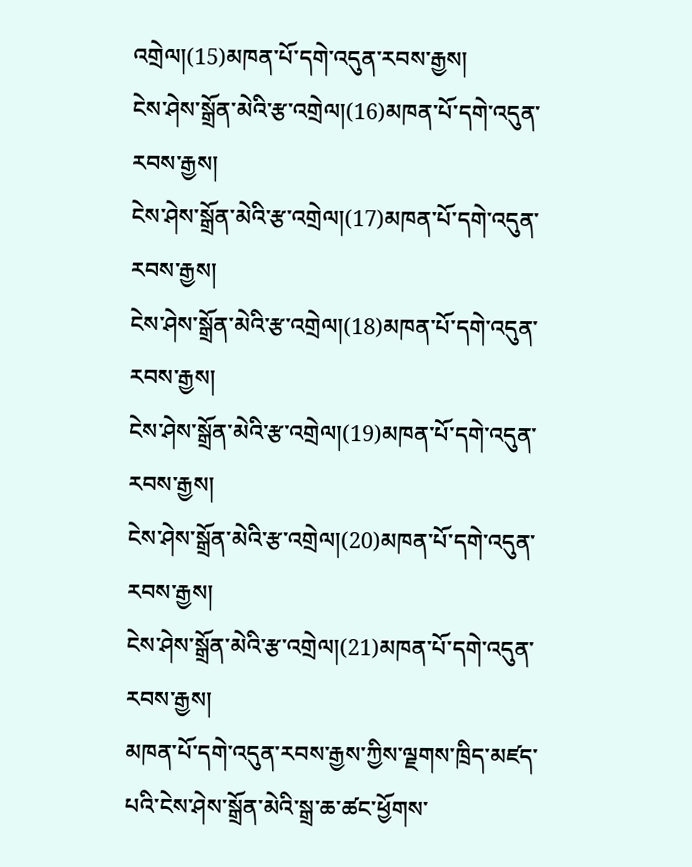འགྲེལ།(15)མཁན་པོ་དགེ་འདུན་རབས་རྒྱས།
ངེས་ཤེས་སྒྲོན་མེའི་རྩ་འགྲེལ།(16)མཁན་པོ་དགེ་འདུན་རབས་རྒྱས།
ངེས་ཤེས་སྒྲོན་མེའི་རྩ་འགྲེལ།(17)མཁན་པོ་དགེ་འདུན་རབས་རྒྱས།
ངེས་ཤེས་སྒྲོན་མེའི་རྩ་འགྲེལ།(18)མཁན་པོ་དགེ་འདུན་རབས་རྒྱས།
ངེས་ཤེས་སྒྲོན་མེའི་རྩ་འགྲེལ།(19)མཁན་པོ་དགེ་འདུན་རབས་རྒྱས།
ངེས་ཤེས་སྒྲོན་མེའི་རྩ་འགྲེལ།(20)མཁན་པོ་དགེ་འདུན་རབས་རྒྱས།
ངེས་ཤེས་སྒྲོན་མེའི་རྩ་འགྲེལ།(21)མཁན་པོ་དགེ་འདུན་རབས་རྒྱས།
མཁན་པོ་དགེ་འདུན་རབས་རྒྱས་ཀྱིས་ལྗགས་ཁྲིད་མཛད་པའི་ངེས་ཤེས་སྒྲོན་མེའི་སྒྲ་ཆ་ཚང་ཕྱོགས་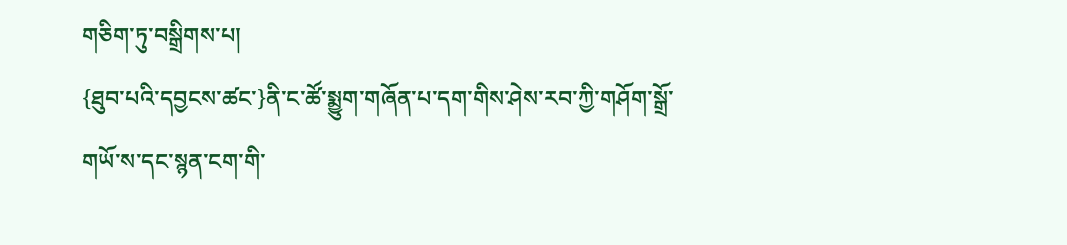གཅིག་ཏུ་བསྒྲིགས་པ།
{ཐུབ་པའི་དབྱངས་ཚང་}ནི་ང་ཚོ་སྨྱུག་གཞོན་པ་དག་གིས་ཤེས་རབ་ཀྱི་གཤོག་སྒྲོ་གཡོ་ས་དང་སྙན་ངག་གི་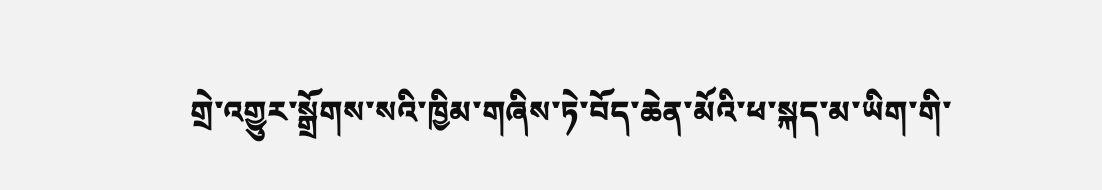གྲེ་འགྱུར་སྒྲོགས་སའི་ཁྱིམ་གཞིས་ཏེ་བོད་ཆེན་མོའི་ཕ་སྐད་མ་ཡིག་གི་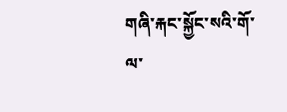གཞི་རྐང་སྐྱོང་སའི་གོ་ལ་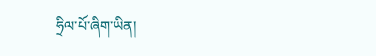ཧྲིལ་པོ་ཞིག་ཡིན།